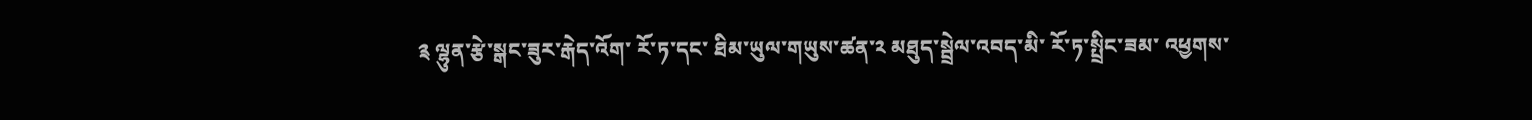༉ ལྷུན་རྩེ་སྒང་ཟུར་རྒེད་འོག་ རོ་ཏ་དང་ ཐིམ་ཡུལ་གཡུས་ཚན་༢ མཐུད་སྦྲེལ་འབད་མི་ རོ་ཏ་སྤྲིང་ཟམ་ འཕྱགས་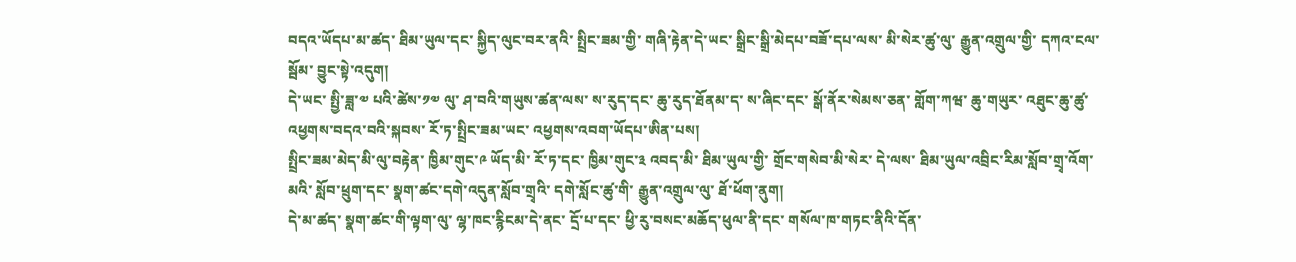བདའ་ཡོདཔ་མ་ཚད་ ཐིམ་ཡུལ་དང་ སྐྱིད་ལུང་བར་ནའི་ སྤྲིང་ཟམ་གྱི་ གཞི་རྟེན་དེ་ཡང་ སྒྲིང་སྒྲི་མེདཔ་བཟོ་དཔ་ལས་ མི་སེར་ཚུ་ལུ་ རྒྱུན་འགྲུལ་གྱི་ དཀའ་ངལ་སྦོམ་ བྱུང་སྟེ་འདུག།
དེ་ཡང་ སྤྱི་ཟླ་༧ པའི་ཚེས་༡༧ ལུ་ ཤ་བའི་གཡུས་ཚན་ལས་ ས་རུད་དང་ ཆུ་རུད་ཐོནམ་ད་ ས་ཞིང་དང་ སྒོ་ནོར་སེམས་ཅན་ གློག་ཀཝ་ ཆུ་གཡུར་ འཐུང་ཆུ་ཚུ་ འཕྱགས་བདའ་བའི་སྐབས་ རོ་ཏ་སྤྲིང་ཟམ་ཡང་ འཕྱགས་འབག་ཡོདཔ་ཨིན་པས།
སྤྲིང་ཟམ་མེད་མི་ལུ་བརྟེན་ ཁྱིམ་གུང་༩ ཡོད་མི་ རོ་ཏ་དང་ ཁྱིམ་གུང་༣ འབད་མི་ ཐིམ་ཡུལ་གྱི་ གྲོང་གསེབ་མི་སེར་ དེ་ལས་ ཐིམ་ཡུལ་འབྲིང་རིམ་སློབ་གྲྭ་འོག་མའི་ སློབ་ཕྲུག་དང་ སྣག་ཚང་དགེ་འདུན་སློབ་གྲྭའི་ དགེ་སློང་ཚུ་གི་ རྒྱུན་འགྲུལ་ལུ་ ཐོ་ཕོག་ནུག།
དེ་མ་ཚད་ སྣག་ཚང་གི་ལྟག་ལུ་ ལྷ་ཁང་རྙིངམ་དེ་ནང་ དྲོ་པ་དང་ ཕྱི་རུ་བསང་མཆོད་ཕུལ་ནི་དང་ གསོལ་ཁ་གཏང་ནིའི་དོན་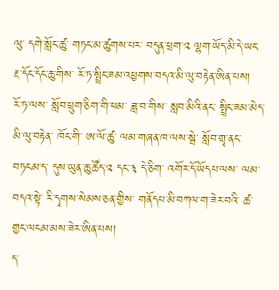ལུ་ དགེ་སློང་ཚུ་ གཏང་མ་ཚུགས་པར་ བདུན་ཕྲག་༢ ལྷག་ཡོད་མི་དེ་ཡང་ རྔ་དོང་དོང་ཆུ་གིས་ རོ་ཏ་སྤྲིང་ཟམ་འཕྱགས་བདའ་མི་ལུ་བརྟེན་ཨིན་པས།
རོ་ཏ་ལས་ སློབ་ཕྲུག་ཅིག་གི་ཕམ་ ཟླ་བ་གིས་ སླབ་མིའི་ནང་ སྤྲིང་ཟམ་མེད་མི་ལུ་བརྟེན་ ཁོང་གི་ ཨ་ལོ་ཚུ་ ལམ་གཞན་ཁ་ལས་སྦེ་ སློབ་གྲྭ་ནང་བཏངམ་ད་ དུས་ཡུན་ཆུ་ཚོད་༢ དང་༣ དེ་ཅིག་ འགོར་དོ་ཡོདཔ་ལས་ ལམ་བདའ་སྟེ་ རི་དྭགས་སེམས་ཅན་གྱིས་ གནོདཔ་མི་བཀལ་ག་ཟེར་བའི་ ཚ་གྱང་ལངམ་མས་ཟེར་ཨིན་པས།
ད་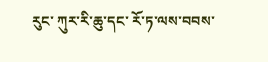རུང་ ཀུར་རི་ཆུ་དང་ རོ་ཏ་ལས་བབས་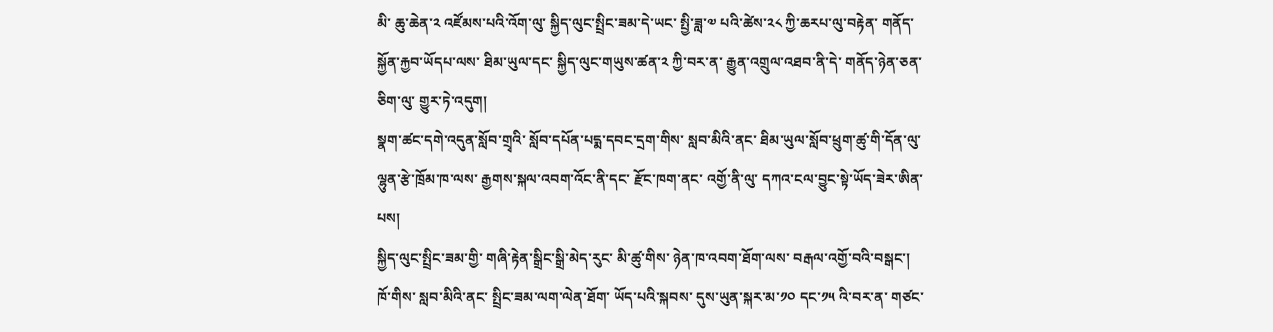མི་ ཆུ་ཆེན་༢ འཛོམས་པའི་འོག་ལུ་ སྐྱིད་ལུང་སྤྲིང་ཟམ་དེ་ཡང་ སྤྱི་ཟླ་༧ པའི་ཚེས་༢༨ ཀྱི་ཆརཔ་ལུ་བརྟེན་ གནོད་སྐྱོན་རྐྱབ་ཡོདཔ་ལས་ ཐིམ་ཡུལ་དང་ སྐྱིད་ལུང་གཡུས་ཚན་༢ ཀྱི་བར་ན་ རྒྱུན་འགྲུལ་འཐབ་ནི་དེ་ གནོད་ཉེན་ཅན་ཅིག་ལུ་ གྱུར་ཏེ་འདུག།
སྣག་ཚང་དགེ་འདུན་སློབ་གྲྭའི་ སློབ་དཔོན་པདྨ་དབང་དྲག་གིས་ སླབ་མིའི་ནང་ ཐིམ་ཡུལ་སློབ་ཕྲུག་ཚུ་གི་དོན་ལུ་ ལྷུན་རྩེ་ཁྲོམ་ཁ་ལས་ རྒྱགས་སྐལ་འབག་འོང་ནི་དང་ རྫོང་ཁག་ནང་ འགྱོ་ནི་ལུ་ དཀའ་ངལ་བྱུང་སྟེ་ཡོད་ཟེར་ཨིན་པས།
སྐྱིད་ལུང་སྤྲིང་ཟམ་གྱི་ གཞི་རྟེན་སྒྲིང་སྒྲི་མེད་རུང་ མི་ཚུ་གིས་ ཉེན་ཁ་འབག་ཐོག་ལས་ བརྒལ་འགྱོ་བའི་བསྒང་།
ཁོ་གིས་ སླབ་མིའི་ནང་ སྤྲིང་ཟམ་ལག་ལེན་ཐོག་ ཡོད་པའི་སྐབས་ དུས་ཡུན་སྐར་མ་༡༠ དང་༡༥ འི་བར་ན་ གཙང་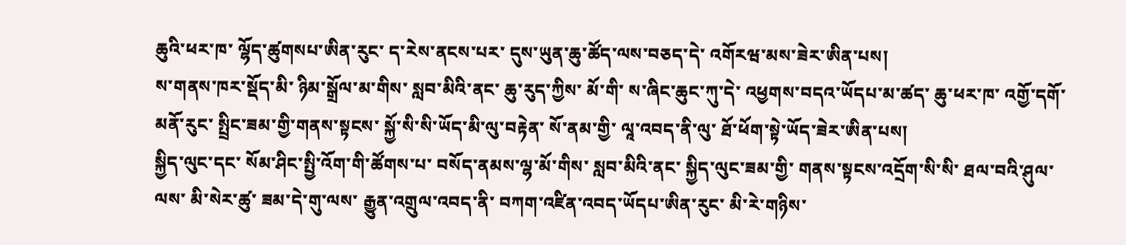ཆུའི་ཕར་ཁ་ ལྷོད་ཚུགསཔ་ཨིན་རུང་ ད་རེས་ནངས་པར་ དུས་ཡུན་ཆུ་ཚོད་ལས་བཅད་དེ་ འགོརཝ་མས་ཟེར་ཨིན་པས།
ས་གནས་ཁར་སྡོད་མི་ ཉིམ་སྒྲོལ་མ་གིས་ སླབ་མིའི་ནང་ ཆུ་རུད་ཀྱིས་ མོ་གི་ ས་ཞིང་ཆུང་ཀུ་དེ་ འཕྱགས་བདའ་ཡོདཔ་མ་ཚད་ ཆུ་ཕར་ཁ་ འགྱོ་དགོ་མནོ་རུང་ སྤྲིང་ཟམ་གྱི་གནས་སྟངས་ སྐྱོ་སི་སི་ཡོད་མི་ལུ་བརྟེན་ སོ་ནམ་གྱི་ ལཱ་འབད་ནི་ལུ་ ཐོ་ཕོག་སྟེ་ཡོད་ཟེར་ཨིན་པས།
སྐྱིད་ལུང་དང་ སོམ་ཤིང་སྤྱི་འོག་གི་ཚོགས་པ་ བསོད་ནམས་ལྷ་མོ་གིས་ སླབ་མིའི་ནང་ སྐྱིད་ལུང་ཟམ་གྱི་ གནས་སྟངས་འདྲོག་སི་སི་ ཐལ་བའི་ཤུལ་ལས་ མི་སེར་ཚུ་ ཟམ་དེ་གུ་ལས་ རྒྱུན་འགྲུལ་འབད་ནི་ བཀག་འཛིན་འབད་ཡོདཔ་ཨིན་རུང་ མི་རེ་གཉིས་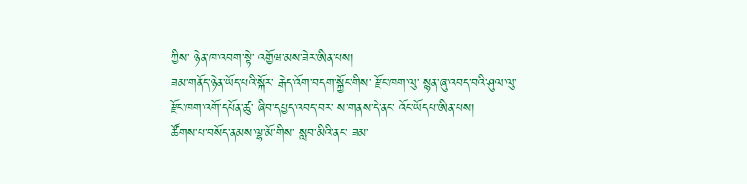ཀྱིས་ ཉེན་ཁ་འབག་སྟེ་ འགྱོཝ་མས་ཟེར་ཨིན་པས།
ཟམ་གནོད་ཉེན་ཡོད་པའི་སྐོར་ རྒེད་འོག་བདག་སྐྱོང་གིས་ རྫོང་ཁག་ལུ་ སྙན་ཞུ་འབད་བའི་ཤུལ་ལུ་ རྫོང་ཁག་འགོ་དཔོན་ཚུ་ ཞིབ་དཔྱད་འབད་བར་ ས་གནས་དེ་ནང་ འོང་ཡོདཔ་ཨིན་པས།
ཚོགས་པ་བསོད་ནམས་ལྷ་མོ་གིས་ སླབ་མིའི་ནང་ ཟམ་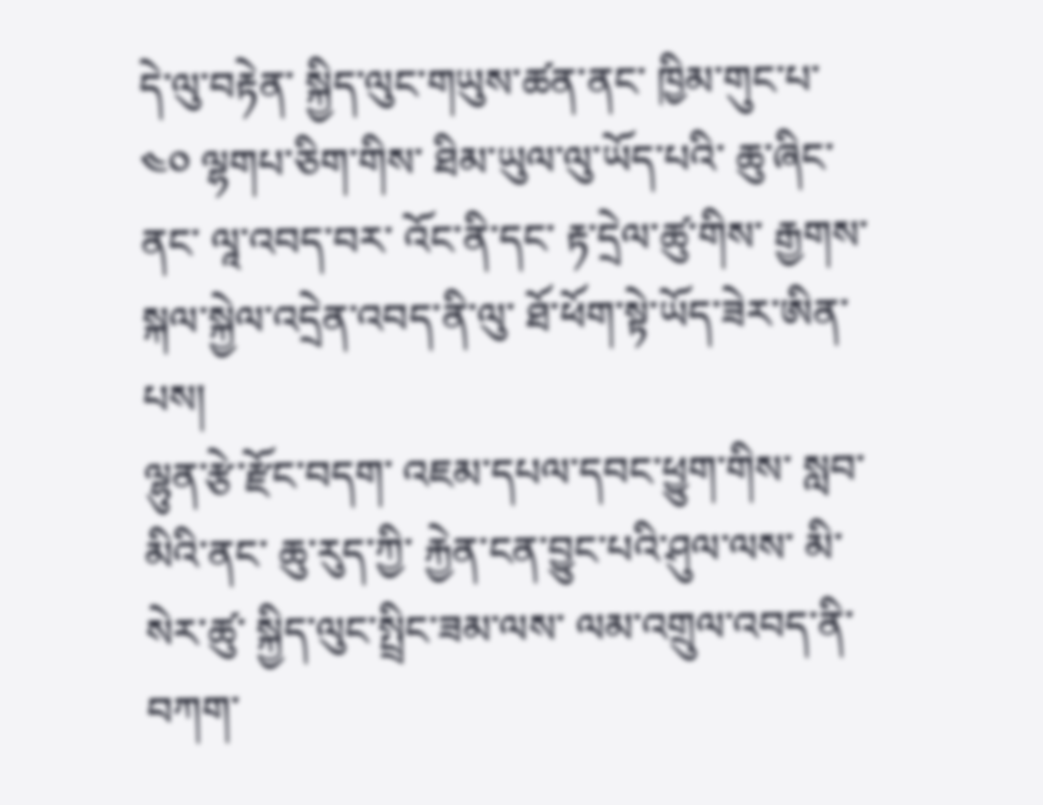དེ་ལུ་བརྟེན་ སྐྱིད་ལུང་གཡུས་ཚན་ནང་ ཁྱིམ་གུང་པ་༤༠ ལྷགཔ་ཅིག་གིས་ ཐིམ་ཡུལ་ལུ་ཡོད་པའི་ ཆུ་ཞིང་ནང་ ལཱ་འབད་བར་ འོང་ནི་དང་ རྟ་དྲེལ་ཚུ་གིས་ རྒྱགས་སྐལ་སྐྱེལ་འདྲེན་འབད་ནི་ལུ་ ཐོ་ཕོག་སྟེ་ཡོད་ཟེར་ཨིན་པས།
ལྷུན་རྩེ་རྫོང་བདག་ འཇམ་དཔལ་དབང་ཕྱུག་གིས་ སླབ་མིའི་ནང་ ཆུ་རུད་ཀྱི་ རྐྱེན་ངན་བྱུང་པའི་ཤུལ་ལས་ མི་སེར་ཚུ་ སྐྱིད་ལུང་སྤྲིང་ཟམ་ལས་ ལམ་འགྲུལ་འབད་ནི་ བཀག་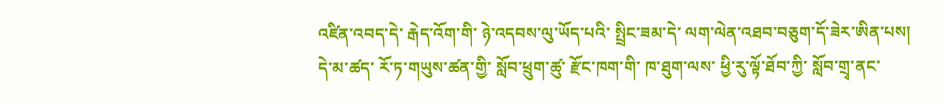འཛིན་འབད་དེ་ རྒེད་འོག་གི་ ཉེ་འདབས་ལུ་ཡོད་པའི་ སྤྲིང་ཟམ་དེ་ ལག་ལེན་འཐབ་བཅུག་དོ་ཟེར་ཨིན་པས།
དེ་མ་ཚད་ རོ་ཏ་གཡུས་ཚན་གྱི་ སློབ་ཕྲུག་ཚུ་ རྫོང་ཁག་གི་ ཁ་ཐུག་ལས་ ཕྱི་རུ་ལྟོ་ཐོབ་ཀྱི་ སློབ་གྲྭ་ནང་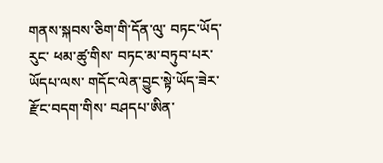གནས་སྐབས་ཅིག་གི་དོན་ལུ་ བཏང་ཡོད་རུང་ ཕམ་ཚུ་གིས་ བཏང་མ་བཏུབ་པར་ཡོདཔ་ལས་ གདོང་ལེན་བྱུང་སྟེ་ཡོད་ཟེར་ རྫོང་བདག་གིས་ བཤདཔ་ཨིན་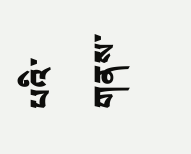པའི་གནས་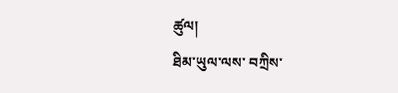ཚུལ།
ཐིམ་ཡུལ་ལས་ བཀྲིས་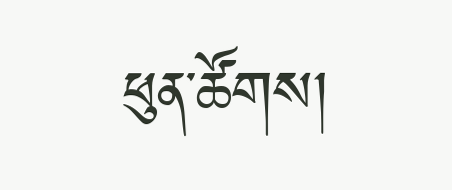ཕུན་ཚོགས།